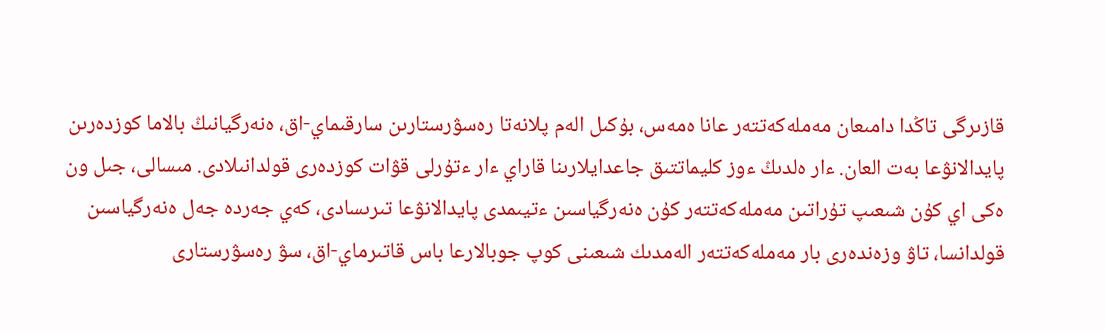قازىرگى تاڭدا دامىعان مەملەكەتتەر عانا ەمەس، بۇكىل الەم پلانەتا رەسۋرستارىن سارقىماي-اق، ەنەرگيانىڭ بالاما كوزدەرىن پايدالانۋعا بەت العان. ءار ەلدىڭ ءوز كليماتتىق جاعدايلارىنا قاراي ءار ءتۇرلى قۋات كوزدەرى قولدانىلادى. مىسالى، جىل ون ەكى اي كۇن شىعىپ تۇراتىن مەملەكەتتەر كۇن ەنەرگياسىن ءتيىمدى پايدالانۋعا تىرىسادى، كەي جەردە جەل ەنەرگياسىن قولدانسا، تاۋ وزەندەرى بار مەملەكەتتەر الەمدىك شىعىنى كوپ جوبالارعا باس قاتىرماي-اق، سۋ رەسۋرستارى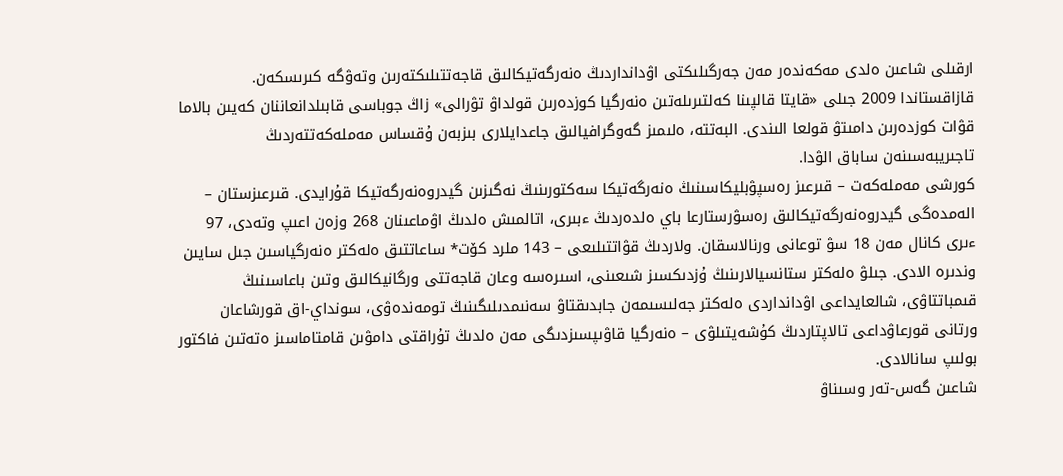ارقىلى شاعىن ەلدى مەكەندەر مەن جەرگىلىكتى اۋدانداردىڭ ەنەرگەتيكالىق قاجەتتىلىكتەرىن وتەۋگە كىرىسكەن.
قازاقستاندا 2009 جىلى «قايتا قالپىنا كەلتىرىلەتىن ەنەرگيا كوزدەرىن قولداۋ تۋرالى» زاڭ جوباسى قابىلدانعاننان كەيىن بالاما قۋات كوزدەرىن دامىتۋ قولعا الىندى. البەتتە، ەلىمىز گەوگرافيالىق جاعدايلارى بىزبەن ۇقساس مەملەكەتتەردىڭ تاجىريبەسىنەن ساباق الۋدا.
كورشى مەملەكەت – قىرعىز رەسپۋبليكاسىنىڭ ەنەرگەتيكا سەكتورىنىڭ نەگىزىن گيدروەنەرگەتيكا قۇرايدى. قىرعىزستان – الەمدەگى گيدروەنەرگەتيكالىق رەسۋرستارعا باي ەلدەردىڭ ءبىرى، اتالمىش ەلدىڭ اۋماعىنان 268 وزەن اعىپ وتەدى، 97 ءىرى كانال مەن 18 سۋ توعانى ورنالاسقان. ولاردىڭ قۋاتتىلىعى – 143 ملرد كۆت* ساعاتتىق ەلەكتر ەنەرگياسىن جىل سايىن وندىرە الادى. جىلۋ ەلەكتر ستانسيالارىنىڭ ۇزدىكسىز شىعىنى، اسىرەسە وعان قاجەتتى ورگانيكالىق وتىن باعاسىنىڭ قىمباتتاۋى، شالعايداعى اۋدانداردى ەلەكتر جەلىسىمەن جابدىقتاۋ سەنىمدىلىگىنىڭ تومەندەۋى، سونداي-اق قورشاعان ورتانى قورعاۋداعى تالاپتاردىڭ كۇشەيتىلۋى – ەنەرگيا قاۋىپسىزدىگى مەن ەلدىڭ تۇراقتى دامۋىن قامتاماسىز ەتەتىن فاكتور بولىپ سانالادى.
شاعىن گەس-تەر وسىناۋ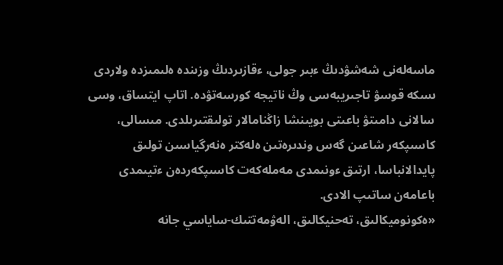ماسەلەنى شەشۋدىڭ ءبىر جولى، ءقازىردىڭ وزىندە ەلىمىزدە ولاردى ىسكە قوسۋ تاجىريبەسى وڭ ناتيجە كورسەتۋدە. اتاپ ايتساق، وسى سالانى دامىتۋ باعىتى بويىنشا زاڭنامالار تولىقتىرىلدى. مىسالى، كاسىپكەر شاعىن گەس وندىرەتىن ەلەكتر ەنەرگياسىن تولىق پايدالانباسا، ارتىق ءونىمدى مەملەكەت كاسىپكەردەن ءتيىمدى باعامەن ساتىپ الادى.
«ەكونوميكالىق، تەحنيكالىق، الەۋمەتتىك-ساياسي جانە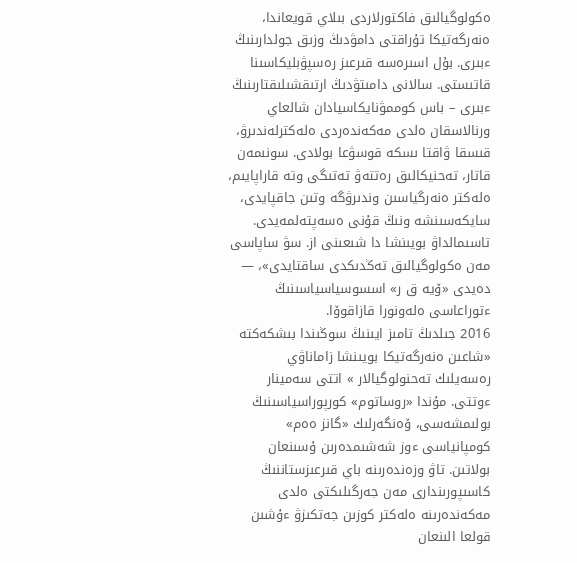ەكولوگيالىق فاكتورلاردى بىلاي قويعاندا، ەنەرگەتيكا تۇراقتى دامۋدىڭ وزىق جولدارىنىڭ ءبىرى. بۇل اسىرەسە قىرعىز رەسپۋبليكاسىنا قاتىستى. سالانى دامىتۋدىڭ ارتىقشىلىقتارىنىڭ ءبىرى – باس كوممۋنايكاسيادان شالعاي ورنالاسقان ەلدى مەكەندەردى ەلەكترلەندىرۋ، قىسقا ۋاقتا ىسكە قوسۋعا بولادى. سونىمەن قاتار، تەحنيكالىق رەتتەۋ تەتىگى وتە قاراپايىم، ەلەكتر ەنەرگياسىن وندىرۋگە وتىن جاقپايدى، سايكەسىنشە ونىڭ قۇنى ەسەپتەلمەيدى. تاسىمالداۋ بويىنشا دا شىعىنى از. سۋ ساپاسى مەن ەكولوگيالىق تەڭدىكدى ساقتايدى»، — دەيدى «ۆيە ق ر» اسسوسياسياسىنىڭ ءتوراعاسى ەلەونورا قازاقوۆا.
2016 جىلدىڭ تامىز ايىنىڭ سوڭىندا بىشكەكتە «شاعىن ەنەرگەتيكا بويىنشا زاماناۋي رەسەيلىك تەحنولوگيالار » اتتى سەمينار ءوتتى. مۇندا «روساتوم» كورپوراسياسىنىڭ بولىمشەسى، ۆەنگەرلىك «گانز ەەم» كومپانياسى ءوز شەشىمدەرىن ۇسىنعان بولاتىن. تاۋ وزەندەرىنە باي قىرعىزستاننىڭ كاسىپورىندارى مەن جەرگىلىكتى ەلدى مەكەندەرىنە ەلەكتر كوزىن جەتكىزۋ ءۇشىن قولعا الىنعان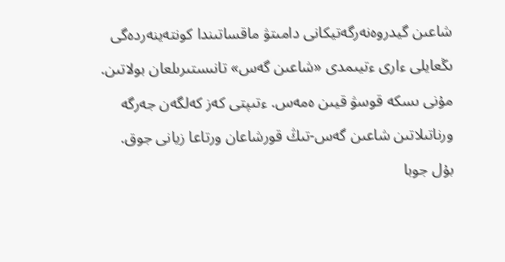شاعىن گيدروەنەرگەتيكانى دامىتۋ ماقساتىندا كونتەينەردەگى ىڭعايلى ءارى ءتيىمدى «شاعىن گەس» تانىستىرىلعان بولاتىن. مۇنى ىسكە قوسۋ قيىن ەمەس. ءتىپتى كەز كەلگەن جەرگە ورناتىلاتىن شاعىن گەس-تىڭ قورشاعان ورتاعا زيانى جوق. بۇل جوبا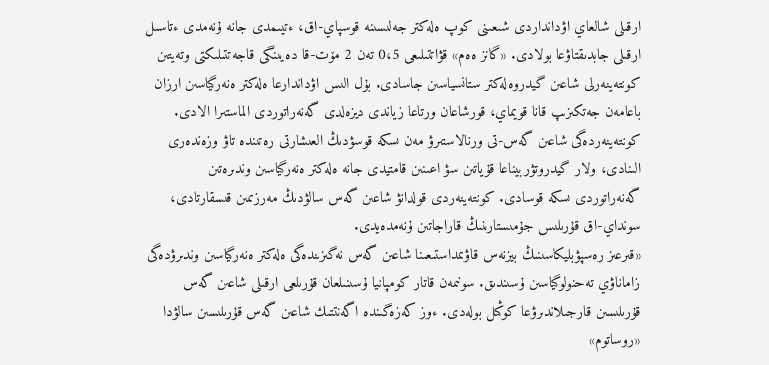ارقىلى شالعاي اۋدانداردى شىعىنى كوپ ەلەكتر جەلىسىنە قوسپاي-اق، ءتيىمدى جانە ۇنەمدى ءتاسىل ارقىلى جابدىقتاۋعا بولادى. «گانز ەەم» قۋاتتىلىعى 0،5 تەن 2 مۆت-قا دەيىنگى قاجەتتىلىكتى وتەيتىن كونتەينەرلى شاعىن گيدروەلەكتر ستانسياسىن جاسادى. بۇل الىس اۋداندارعا ەلەكتر ەنەرگياسىن ارزان باعامەن جەتكىزىپ قانا قويماي، قورشاعان ورتاعا زياندى ديزەلدى گەنەراتوردى الماستىرا الادى. كونتەينەردەگى شاعىن گەس-تى ورنالاستىرۋ مەن ىسكە قوسۋدىڭ العىشارتى رەتىندە تاۋ وزەندەرى الىنادى، ولار گيدروتۋربيناعا قۇياتىن سۋ اعىنىن قامتيدى جانە ەلەكتر ەنەرگياسىن وندىرەتىن گەنەراتوردى ىسكە قوسادى. كونتەينەردى قولدانۋ شاعىن گەس سالۋدىڭ مەرزىمىن قىسقارتادى، سونداي-اق قۇرىلىس جۇمىستارىنىڭ قاراجاتىن ۇنەمدەيدى.
«قىرعىز رەسپۋبليكاسىنىڭ بيزنەس قاۋىمداستىعىنا شاعىن گەس نەگىزىندەگى ەلەكتر ەنەرگياسىن وندىرۋدەگى زاماناۋي تەحنولوگياسىن ۇسىندىق. سونىمەن قاتار كومپانيا ۇسىنىلعان قۇرىلعى ارقىلى شاعىن گەس قۇرىلىسىن قارجىلاندىرۋعا كوڭىل بولەدى. ءوز كەزەگىندە اگەنتتىك شاعىن گەس قۇرىلىسىن سالۋدا «روساتوم»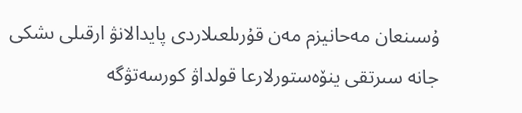ۇسىنعان مەحانيزم مەن قۇرىلعىلاردى پايدالانۋ ارقىلى ىشكى جانە سىرتقى ينۆەستورلارعا قولداۋ كورسەتۋگە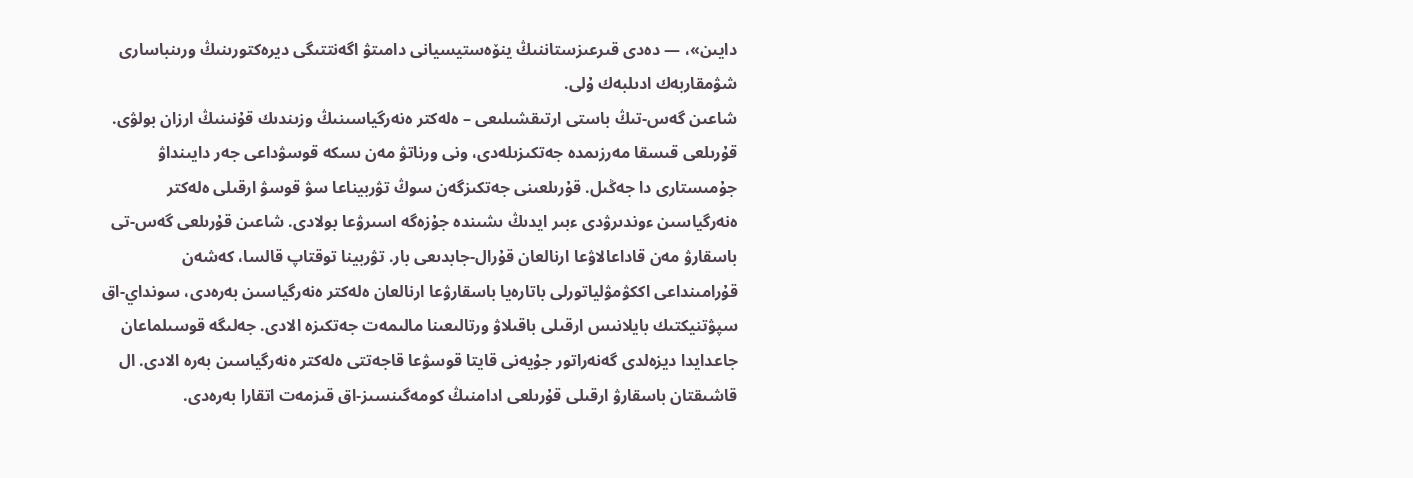دايىن»، — دەدى قىرعىزستاننىڭ ينۆەستيسيانى دامىتۋ اگەنتتىگى ديرەكتورىنىڭ ورىنباسارى شۋمقاربەك ادىلبەك ۇلى.
شاعىن گەس-تىڭ باستى ارتىقشىلىعى – ەلەكتر ەنەرگياسىنىڭ وزىندىك قۇنىنىڭ ارزان بولۋى. قۇرىلعى قىسقا مەرزىمدە جەتكىزىلەدى، ونى ورناتۋ مەن ىسكە قوسۋداعى جەر دايىنداۋ جۇمىستارى دا جەڭىل. قۇرىلعىنى جەتكىزگەن سوڭ تۋربيناعا سۋ قوسۋ ارقىلى ەلەكتر ەنەرگياسىن ءوندىرۋدى ءبىر ايدىڭ ىشىندە جۇزەگە اسىرۋعا بولادى. شاعىن قۇرىلعى گەس-تى باسقارۋ مەن قاداعالاۋعا ارنالعان قۇرال-جابدىعى بار. تۋربينا توقتاپ قالسا، كەشەن قۇرامىنداعى اككۋمۋلياتورلى باتارەيا باسقارۋعا ارنالعان ەلەكتر ەنەرگياسىن بەرەدى، سونداي-اق سپۋتنيكتىك بايلانىس ارقىلى باقىلاۋ ورتالىعىنا مالىمەت جەتكىزە الادى. جەلىگە قوسىلماعان جاعدايدا ديزەلدى گەنەراتور جۇيەنى قايتا قوسۋعا قاجەتتى ەلەكتر ەنەرگياسىن بەرە الادى. ال قاشىقتان باسقارۋ ارقىلى قۇرىلعى ادامنىڭ كومەگىنسىز-اق قىزمەت اتقارا بەرەدى.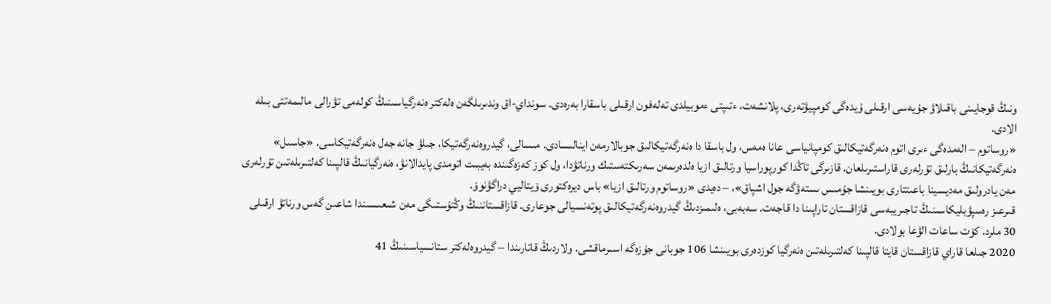ونىڭ قوجايىنى باقىلاۋ جۇيەسى ارقىلى ۇيدەگى كومپيۋتەرى، پلانشەت، ءتىپتى ءموبيلدى تەلەفون ارقىلى باسقارا بەرەدى. سونداي-اق وندىرىلگەن ەلەكتر ەنەرگياسىنىڭ كولەمى تۋرالى مالىمەتتى بىلە الادى.
«روساتوم – الەمدەگى ءىرى اتوم ەنەرگەتيكالىق كومپانياسى عانا ەمەس، ول باسقا دا ەنەرگەتيكالىق جوبالارمەن اينالىسادى. مىسالى، گيدروەنەرگەتيكا، جىلۋ جانە جەل ەنەرگەتيكاسى. «جاسىل» ەنەرگەتيكانىڭ بارلىق تۇرلەرى قاراستىرىلعان. قازىرگى تاڭدا كورپوراسيا ورتالىق ازيا ەلدەرىمەن سەرىكتەستىك ورناتۋدا، ول كوز كەزەگىندە بەيبىت اتومدى پايدالانۋ، ەنەرگيانىڭ قالپىنا كەلتىرىلەتىن تۇرلەرى مەن يادرولىق مەديسينا باعىتتارى بويىنشا جۇمىس ىستەۋگە جول اشپاق»، – دەيدى «روساتوم ورتالىق ازيا» باس ديرەكتورى ۆيتاليي دراگۋنوۆ.
قىرعىز رەسپۋبليكاسىنىڭ تاجىريبەسى قازاقستان تاراپىنا دا قاجەت. سەبەبى، ەلىمىزدىڭ گيدروەنەرگەتيكالىق پوتەنسيالى جوعارى. قازاقستاننىڭ وڭتۇستىگى مەن شىعىسىندا شاعىن گەس ورناتۋ ارقىلى 30 ملرد. كۆت ساعات الۋعا بولادى.
2020 جىلعا قاراي قازاقستان قايتا قالپىنا كەلتىرىلەتىن ەنەرگيا كوزدەرى بويىنشا 106 جوبانى جۇزەگە اسىرماقشى. ولاردىڭ قاتارىندا – گيدروەلەكتر ستانسياسىنىڭ 41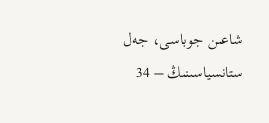شاعىن جوباسى، جەل ستانسياسىنىڭ – 34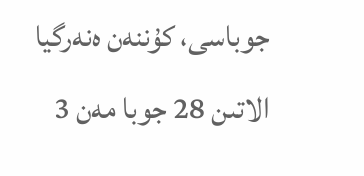جوباسى، كۇننەن ەنەرگيا الاتىن 28 جوبا مەن 3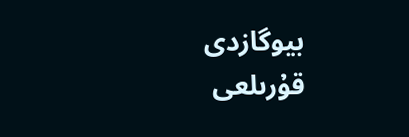بيوگازدى قۇرىلعى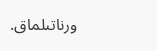ورناتىلماق.